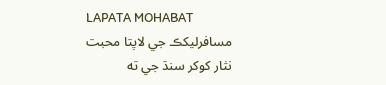LAPATA MOHABAT
مسافرليکڪ جي لاپتا محبت
نثار کوکر سنڌ جي ته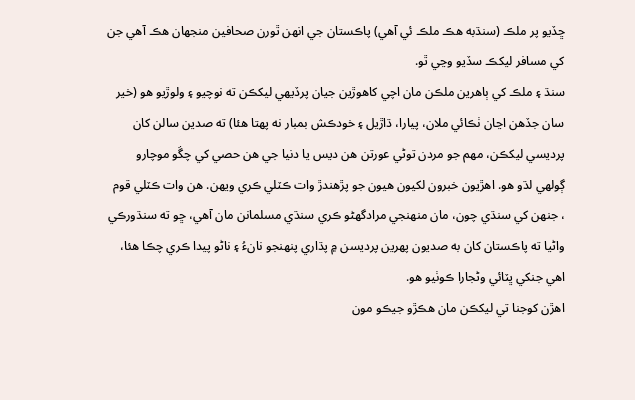ڇڏيو پر ملڪ (سنڌبه هڪ ملڪ ئي آهي) پاڪستان جي انهن ٿورن صحافين منجهان هڪ آهي جن کي مسافر ليکڪ سڏيو وڃي ٿو.
سنڌ ۽ ملڪ کي ٻاهرين ملڪن مان اچي کاهوڙين جيان پرڏيهي ليکڪن ته نوچيو ۽ ولوڙيو هو (خير سان جڏهن اڃان ٺڪائي ملان، پيارا، ڌاڙيل ۽ خودڪش بمبار نه پهتا هئا) ته صدين سالن کان پرديسي ليکڪن، مهم جو مردن توڻي عورتن هن ديس يا دنيا جي هن حصي کي چڱو موچارو ڳولهي لڌو هو. اهڙيون خبرون لکيون هيون جو پڙهندڙ وات ڪٽلي ڪري ويهن. هن وات ڪٽلي قوم ، جنهن کي سنڌي چون، مان منهنجي مرادگهڻو ڪري سنڌي مسلمانن مان آهي، ڇو ته سنڌورڪي واڻيا ته پاڪستان کان به صديون پهرين پرديسن ۾ پڌاري پنهنجو نانءُ ۽ ناڻو پيدا ڪري چڪا هئا، اهي جنکي ڀٽائي وڻجارا ڪوٺيو هو.
اهڙن کوجنا تي ليکڪن مان هڪڙو جيڪو مون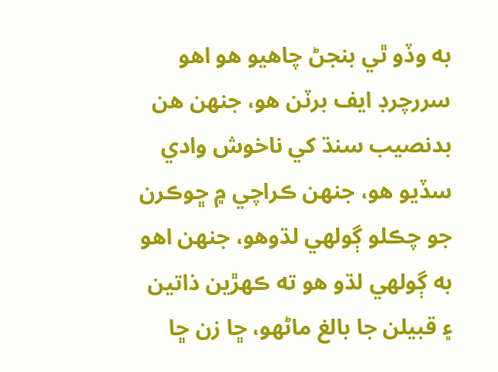به وڏو ٿي بنجڻ چاهيو هو اهو سررچرڊ ايف برٽن هو، جنهن هن بدنصيب سنڌ کي ناخوش وادي سڏيو هو، جنهن ڪراچي ۾ ڇوڪرن جو چڪلو ڳولهي لڌوهو، جنهن اهو به ڳولهي لڌو هو ته ڪهڙين ذاتين ۽ قبيلن جا بالغ ماڻهو، ڇا زن ڇا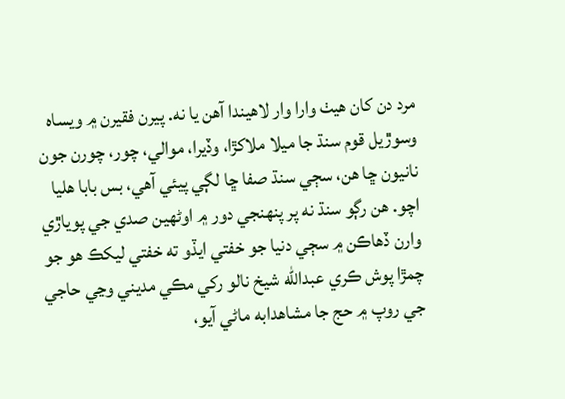مرد دن کان هيٺ وارا وار لاهيندا آهن يا نه. پيرن فقيرن ۾ ويساه وسوڙيل قوم سنڌ جا ميلا ملاکڙا، وڏيرا، موالي، چور، چورن جون نانيون ڇا هن، سڄي سنڌ صفا ڇا لڳي پيئي آهي، بس بابا هليا اچو. هن رڳو سنڌ نه پر پنهنجي دور ۾ اوڻهين صدي جي پوياڙي وارن ڏهاڪن ۾ سڄي دنيا جو خفتي ايڏو ته خفتي ليکڪ هو جو چمڙا پوش ڪري عبدالله شيخ نالو رکي مڪي مديني وڃي حاجي جي روپ ۾ حج جا مشاهدابه ماڻي آيو،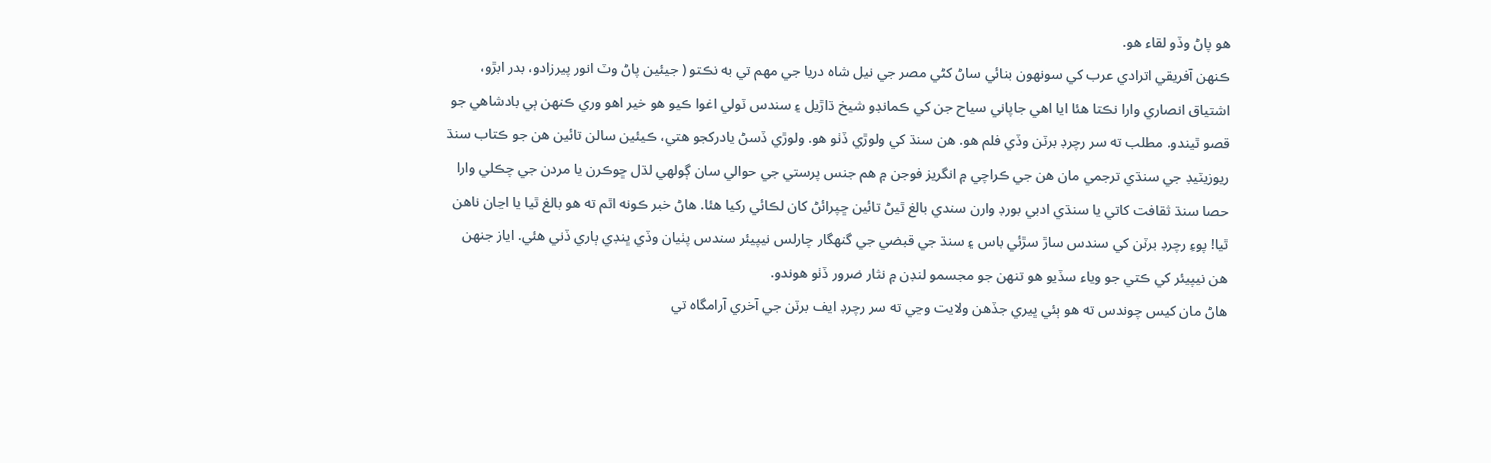هو پاڻ وڏو لقاء هو.
ڪنهن آفريقي اترادي عرب کي سونهون بنائي ساڻ کڻي مصر جي نيل شاه دريا جي مهم تي به نڪتو ( جيئين پاڻ وٽ انور پيرزادو، بدر ابڙو، اشتياق انصاري وارا نڪتا هئا ايا اهي جاپاني سياح جن کي ڪمانڊو شيخ ڌاڙيل ۽ سندس ٽولي اغوا ڪيو هو خير اهو وري ڪنهن ٻي بادشاهي جو قصو ٿيندو. مطلب ته سر رچرڊ برٽن وڏي فلم هو. هن سنڌ کي ولوڙي ڏٺو هو. ولوڙي ڏسڻ يادرکجو هتي، ڪيئين سالن تائين هن جو ڪتاب سنڌ ريوزيٽيڊ جي سنڌي ترجمي مان هن جي ڪراچي ۾ انگريز فوجن ۾ هم جنس پرستي جي حوالي سان ڳولهي لڌل ڇوڪرن يا مردن جي چڪلي وارا حصا سنڌ ثقافت کاتي يا سنڌي ادبي بورڊ وارن سندي بالغ ٿيڻ تائين ڇپرائڻ کان لڪائي رکيا هئا. هاڻ خبر ڪونه اٿم ته هو بالغ ٿيا يا اڃان ناهن ٿيا! پوءِ رچرڊ برٽن کي سندس ساڙ سڙئي باس ۽ سنڌ جي قبضي جي گنهگار چارلس نيپيئر سندس پٺيان وڏي ڀنڊي ٻاري ڏني هئي. اياز جنهن هن نيپيئر کي ڪتي جو وياء سڏيو هو تنهن جو مجسمو لنڊن ۾ نثار ضرور ڏٺو هوندو.
هاڻ مان کيس چوندس ته هو ٻئي ڀيري جڏهن ولايت وڃي ته سر رچرڊ ايف برٽن جي آخري آرامگاه تي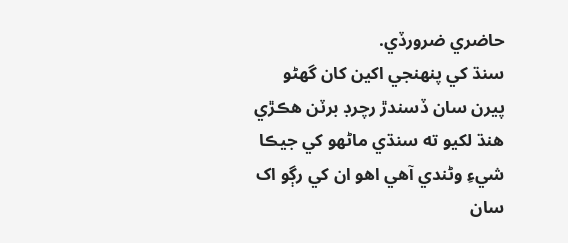حاضري ضرورڏي.
سنڌ کي پنهنجي اکين کان گهڻو پيرن سان ڏسندڙ رچرڊ برٽن هڪڙي هنڌ لکيو ته سنڌي ماڻهو کي جيڪا شيءِ وڻندي آهي اهو ان کي رڳو اک سان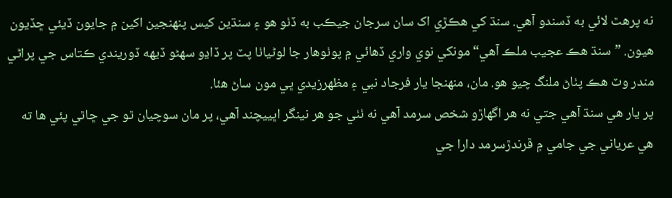نه پرهٿ لائي به ڏسندو آهي. سنڌ کي هڪڙي اک سان سرجان جيڪب به ڏٺو هو ۽ سنڌين کيس پنهنجين اکين ۾ جايون ڏيئي ڇڏيون هيون. ”سنڌ هڪ عجيب ملڪ آهي“ مونکي نوي واري ڏهائي ۾ پوٺوهار جا لوڻياٺا پٽ پر ڏاڍو سهڻو ڏيهه ڏوريندي ڪتاس جي پراڻي مندر وٽ هڪ پٺاڻ ملنگ چيو هو. مان، منهنجا يار فرجاد نبي ۽ مظهرزيدي ڀي مون ساڻ هئا.
پر يار هي سنڌ آهي جتي نه هر اگهاڙو شخص سرمد آهي نه ٺٺي جو هر نينگر اڀييچند آهي، پر مان سوچيان ٿو جي ڇاٿي پئي ها ته هي عرياني جي جامي ۾ ڦرندڙسرمد دارا جي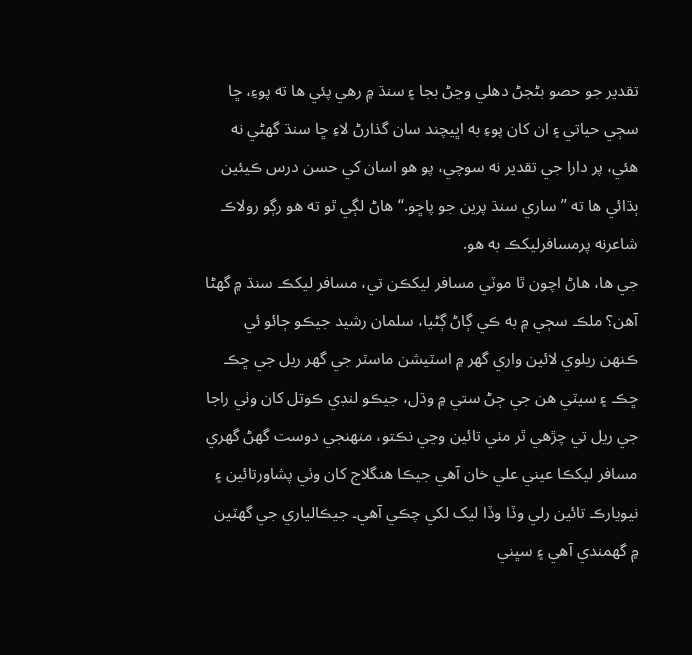تقدير جو حصو بڻجڻ دهلي وڃڻ بجا ۽ سنڌ ۾ رهي پئي ها ته پوءِ، ڇا سڄي حياتي ۽ ان کان پوءِ به اڀيچند سان گذارڻ لاءِ ڇا سنڌ گهڻي نه هئي، پر دارا جي تقدير نه سوچي، پو هو اسان کي حسن درس ڪيئين ٻڌائي ها ته ”ساري سنڌ پرين جو پاڇو.“ هاڻ لڳي ٿو ته هو رڳو رولاڪ شاعرنه پرمسافرليکڪ به هو.
جي ها، هاڻ اچون ٿا موٽي مسافر ليکڪن تي، مسافر ليکڪ سنڌ ۾ گهڻا آهن؟ ملڪ سڄي ۾ به ڪي ڳاڻ ڳڻيا، سلمان رشيد جيڪو ڄائو ئي ڪنهن ريلوي لائين واري گهر ۾ اسٽيشن ماسٽر جي گهر ريل جي ڇڪ ڇڪ ۽ سيٽي هن جي ڄڻ ستي ۾ وڌل، جيڪو لنڊي ڪوتل کان وٺي راجا جي ريل تي چڙهي ٿر مٺي تائين وڃي نڪتو، منهنجي دوست گهڻ گهري مسافر ليکڪا عيني علي خان آهي جيڪا هنگلاج کان وٺي پشاورتائين ۽ نيويارڪ تائين رلي وڏا وڏا ليک لکي چڪي آهي۔ جيڪالياري جي گهٽين ۾ گهمندي آهي ۽ سڀني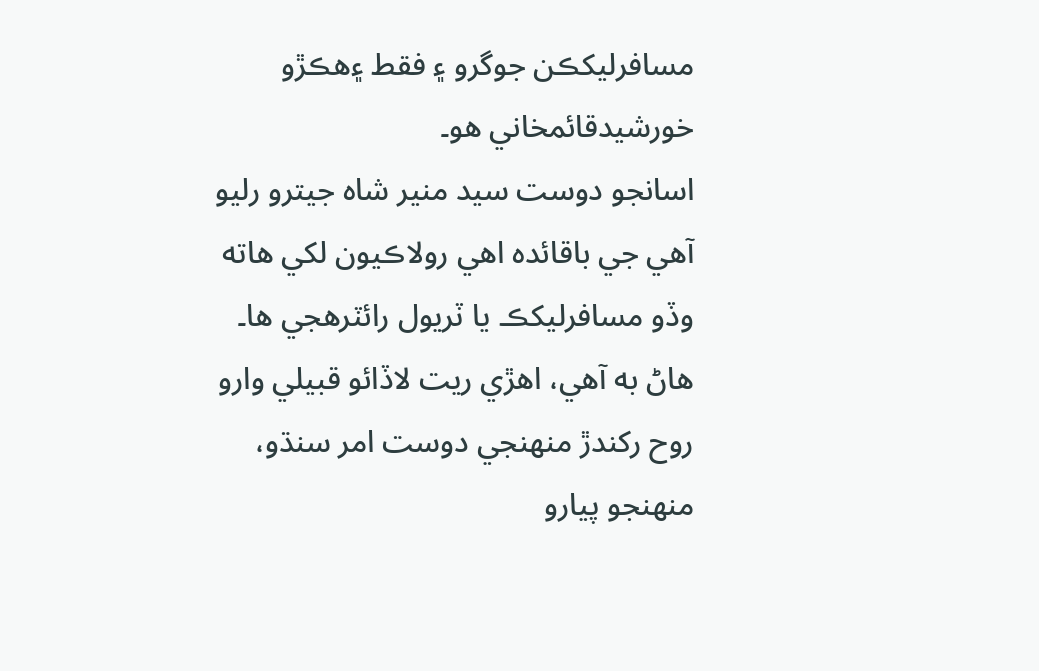مسافرليکڪن جوگرو ۽ فقط ۽هڪڙو خورشيدقائمخاني هو۔
اسانجو دوست سيد منير شاه جيترو رليو آهي جي باقائده اهي رولاڪيون لکي هاته وڏو مسافرليکڪ يا ٽريول رائٽرهجي ها۔ هاڻ به آهي، اهڙي ريت لاڏائو قبيلي وارو روح رکندڙ منهنجي دوست امر سنڌو، منهنجو پيارو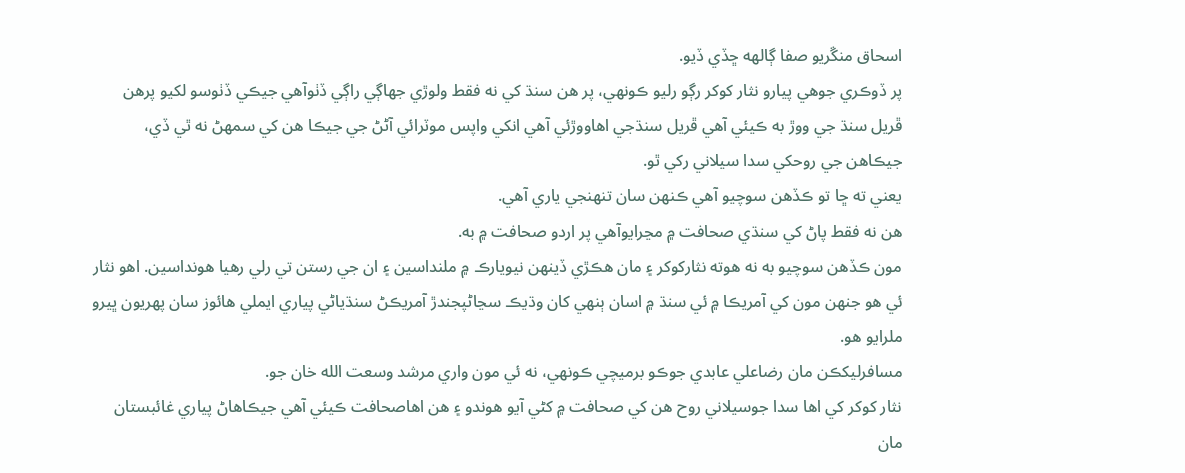اسحاق منڱريو صفا ڳالهه ڇڏي ڏيو.
پر ڏوڪري جوهي پيارو نثار کوکر رڳو رليو ڪونهي، پر هن سنڌ کي نه فقط ولوڙي جهاڳي راڳي ڏٺوآهي جيڪي ڏٺوسو لکيو پرهن ڦريل سنڌ جي ووڙ به ڪيئي آهي ڦريل سنڌجي اهاووڙئي آهي انکي واپس موٽرائي آڻڻ جي جيڪا هن کي سمهڻ نه ٿي ڏي، جيڪاهن جي روحکي سدا سيلاني رکي ٿو.
يعني ته ڇا تو ڪڏهن سوچيو آهي ڪنهن سان تنهنجي ياري آهي.
هن نه فقط پاڻ کي سنڌي صحافت ۾ مڃرايوآهي پر اردو صحافت ۾ به.
مون ڪڏهن سوچيو به نه هوته نثارکوکر ۽ مان هڪڙي ڏينهن نيويارڪ ۾ ملنداسين ۽ ان جي رستن تي رلي رهيا هونداسين. اهو نثار ئي هو جنهن مون کي آمريڪا ۾ ئي سنڌ ۾ اسان ٻنهي کان وڌيڪ سڃاڻپجندڙ آمريڪڻ سنڌياڻي پياري ايملي هائوز سان پهريون ڀيرو ملرايو هو.
مسافرليکڪن مان رضاعلي عابدي جوڪو برميچي ڪونهي، نه ئي مون واري مرشد وسعت الله خان جو.
نثار کوکر کي اها سدا جوسيلاني روح هن کي صحافت ۾ کڻي آيو هوندو ۽ هن اهاصحافت ڪيئي آهي جيڪاهاڻ پياري غائبستان مان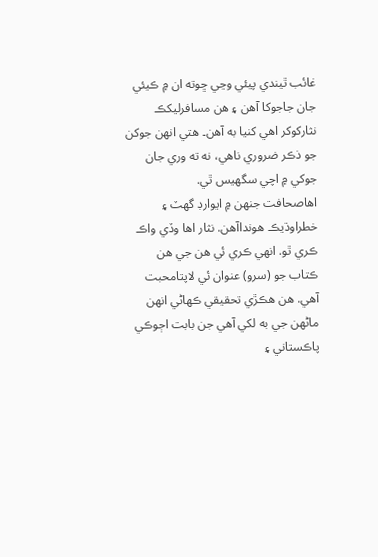غائب ٿيندي پيئي وڃي ڇوته ان ۾ ڪيئي جان جاجوکا آهن ۽ هن مسافرليکڪ نثارکوکر اهي کنيا به آهن۔ هتي انهن جوکن جو ذڪر ضروري ناهي، نه ته وري جان جوکي ۾ اچي سگهيس ٿي.
اهاصحافت جنهن ۾ ايوارڊ گهٽ ۽ خطراوڌيڪ هونداآهن. نثار اها وڏي واڪ ڪري ٿو. انهي ڪري ئي هن جي هن ڪتاب جو (سرو) عنوان ئي لاپتامحبت آهي. هن هڪڙي تحقيقي ڪهاڻي انهن ماڻهن جي به لکي آهي جن بابت اڄوڪي پاڪستاني ۽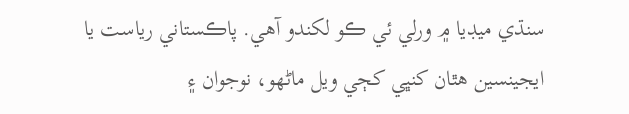سنڌي ميڊيا ۾ ورلي ئي ڪو لکندو آهي. پاڪستاني رياست يا ايجينسين هٿان کنڀي کڄي ويل ماڻهو، نوجوان ۽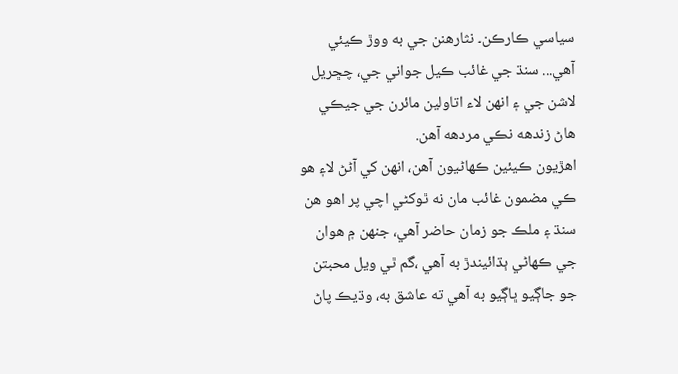سياسي ڪارڪن۔ نثارهنن جي به ووڙ ڪيئي آهي... سنڌ جي غائب ڪيل جواني جي، چڇريل لاشن جي ۽ انهن لاء اتاولين مائرن جي جيڪي هاڻ زندهه نڪي مردهه آهن.
اهڙيون ڪيئين ڪهاڻيون آهن، انهن کي آڻڻ لا۽ هو ڪي مضمون غائب مان نه ٿوکڻي اچي پر اهو هن سنڌ ۽ ملڪ جو زمان حاضر آهي، جنهن ۾ هوان جي ڪهاڻي ٻڌائيندڙ به آهي ،گم ٿي ويل محبتن جو جاڳيو ڀاڳيو به آهي ته عاشق به، وڌيڪ پاڻ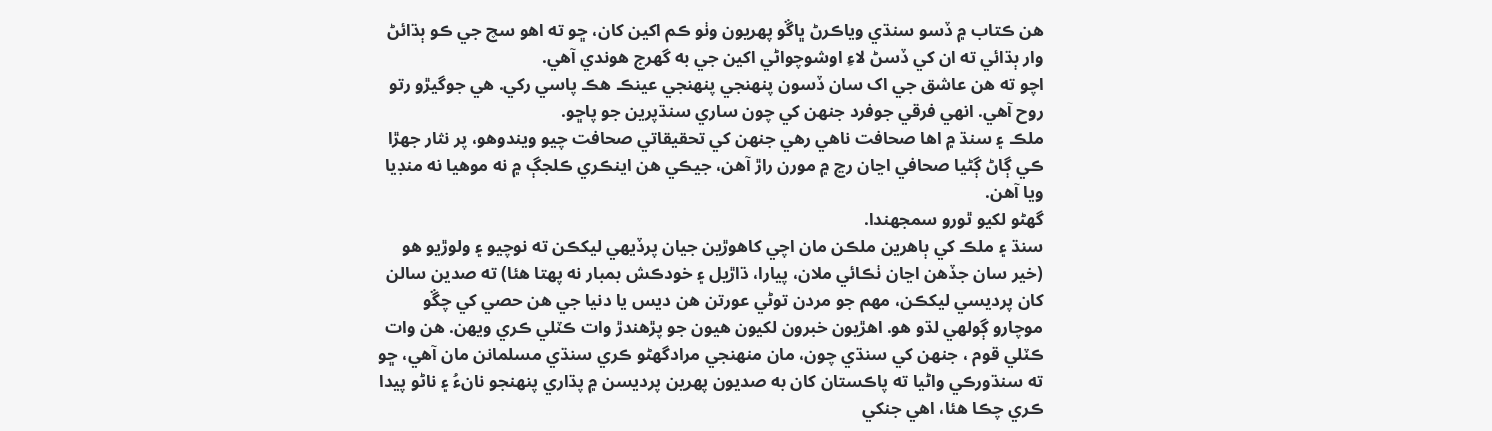هن ڪتاب ۾ ڏسو سنڌي وياڪرڻ ڀاڱو پهريون وٺو ڪم اکين کان، ڇو ته اهو سچ جي ڪو ٻڌائڻ وار ٻڌائي ته ان کي ڏسڻ لاءِ اوشوچواڻي اکين جي به گهرج هوندي آهي.
اچو ته هن عاشق جي اک سان ڏسون پنهنجي پنهنجي عينڪ هڪ پاسي رکي. هي جوگيڙو رتو روح آهي. انهي فرقي جوفرد جنهن کي چون ساري سنڌپرين جو پاڇو.
ملڪ ۽ سنڌ ۾ اها صحافت ناهي رهي جنهن کي تحقيقاتي صحافت چيو ويندوهو، پر نثار جهڙا ڪي ڳاڻ ڳڻيا صحافي اڃان رڃ ۾ مورن راڙ آهن، جيڪي هن اينڪري ڪلجڳ ۾ نه موهيا نه منڊيا ويا آهن.
گهڻو لکيو ٿورو سمجهندا.
سنڌ ۽ ملڪ کي ٻاهرين ملڪن مان اچي کاهوڙين جيان پرڏيهي ليکڪن ته نوچيو ۽ ولوڙيو هو (خير سان جڏهن اڃان ٺڪائي ملان، پيارا، ڌاڙيل ۽ خودڪش بمبار نه پهتا هئا) ته صدين سالن کان پرديسي ليکڪن، مهم جو مردن توڻي عورتن هن ديس يا دنيا جي هن حصي کي چڱو موچارو ڳولهي لڌو هو. اهڙيون خبرون لکيون هيون جو پڙهندڙ وات ڪٽلي ڪري ويهن. هن وات ڪٽلي قوم ، جنهن کي سنڌي چون، مان منهنجي مرادگهڻو ڪري سنڌي مسلمانن مان آهي، ڇو ته سنڌورڪي واڻيا ته پاڪستان کان به صديون پهرين پرديسن ۾ پڌاري پنهنجو نانءُ ۽ ناڻو پيدا ڪري چڪا هئا، اهي جنکي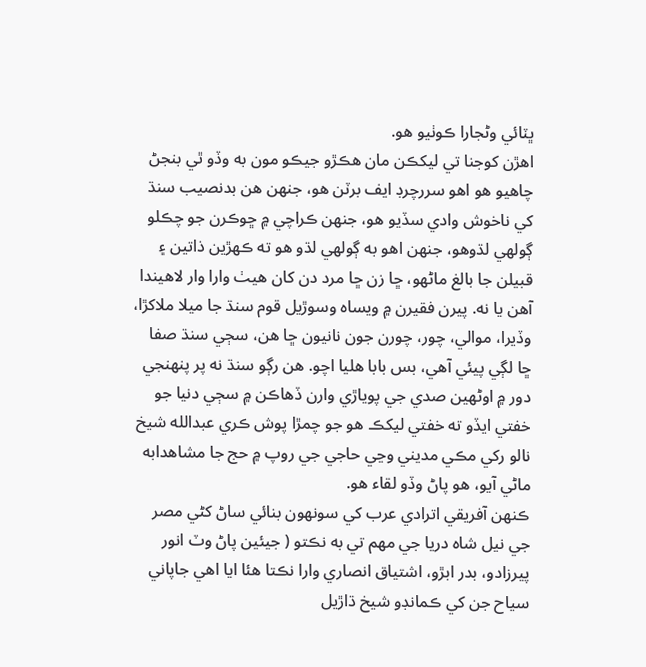ڀٽائي وڻجارا ڪوٺيو هو.
اهڙن کوجنا تي ليکڪن مان هڪڙو جيڪو مون به وڏو ٿي بنجڻ چاهيو هو اهو سررچرڊ ايف برٽن هو، جنهن هن بدنصيب سنڌ کي ناخوش وادي سڏيو هو، جنهن ڪراچي ۾ ڇوڪرن جو چڪلو ڳولهي لڌوهو، جنهن اهو به ڳولهي لڌو هو ته ڪهڙين ذاتين ۽ قبيلن جا بالغ ماڻهو، ڇا زن ڇا مرد دن کان هيٺ وارا وار لاهيندا آهن يا نه. پيرن فقيرن ۾ ويساه وسوڙيل قوم سنڌ جا ميلا ملاکڙا، وڏيرا، موالي، چور، چورن جون نانيون ڇا هن، سڄي سنڌ صفا ڇا لڳي پيئي آهي، بس بابا هليا اچو. هن رڳو سنڌ نه پر پنهنجي دور ۾ اوڻهين صدي جي پوياڙي وارن ڏهاڪن ۾ سڄي دنيا جو خفتي ايڏو ته خفتي ليکڪ هو جو چمڙا پوش ڪري عبدالله شيخ نالو رکي مڪي مديني وڃي حاجي جي روپ ۾ حج جا مشاهدابه ماڻي آيو، هو پاڻ وڏو لقاء هو.
ڪنهن آفريقي اترادي عرب کي سونهون بنائي ساڻ کڻي مصر جي نيل شاه دريا جي مهم تي به نڪتو ( جيئين پاڻ وٽ انور پيرزادو، بدر ابڙو، اشتياق انصاري وارا نڪتا هئا ايا اهي جاپاني سياح جن کي ڪمانڊو شيخ ڌاڙيل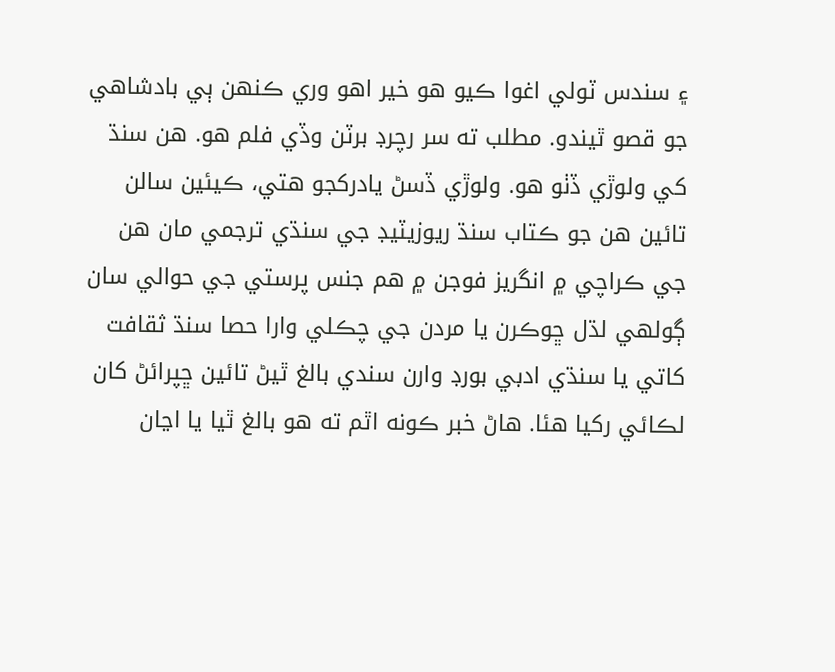۽ سندس ٽولي اغوا ڪيو هو خير اهو وري ڪنهن ٻي بادشاهي جو قصو ٿيندو. مطلب ته سر رچرڊ برٽن وڏي فلم هو. هن سنڌ کي ولوڙي ڏٺو هو. ولوڙي ڏسڻ يادرکجو هتي، ڪيئين سالن تائين هن جو ڪتاب سنڌ ريوزيٽيڊ جي سنڌي ترجمي مان هن جي ڪراچي ۾ انگريز فوجن ۾ هم جنس پرستي جي حوالي سان ڳولهي لڌل ڇوڪرن يا مردن جي چڪلي وارا حصا سنڌ ثقافت کاتي يا سنڌي ادبي بورڊ وارن سندي بالغ ٿيڻ تائين ڇپرائڻ کان لڪائي رکيا هئا. هاڻ خبر ڪونه اٿم ته هو بالغ ٿيا يا اڃان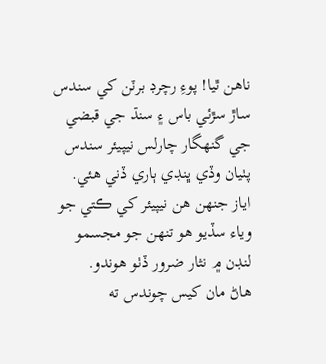ناهن ٿيا! پوءِ رچرڊ برٽن کي سندس ساڙ سڙئي باس ۽ سنڌ جي قبضي جي گنهگار چارلس نيپيئر سندس پٺيان وڏي ڀنڊي ٻاري ڏني هئي. اياز جنهن هن نيپيئر کي ڪتي جو وياء سڏيو هو تنهن جو مجسمو لنڊن ۾ نثار ضرور ڏٺو هوندو.
هاڻ مان کيس چوندس ته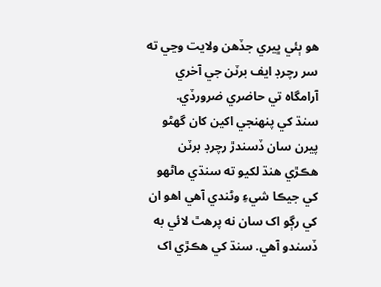هو ٻئي ڀيري جڏهن ولايت وڃي ته سر رچرڊ ايف برٽن جي آخري آرامگاه تي حاضري ضرورڏي.
سنڌ کي پنهنجي اکين کان گهڻو پيرن سان ڏسندڙ رچرڊ برٽن هڪڙي هنڌ لکيو ته سنڌي ماڻهو کي جيڪا شيءِ وڻندي آهي اهو ان کي رڳو اک سان نه پرهٿ لائي به ڏسندو آهي. سنڌ کي هڪڙي اک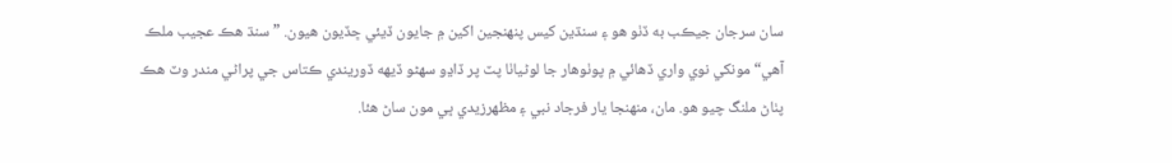سان سرجان جيڪب به ڏٺو هو ۽ سنڌين کيس پنهنجين اکين ۾ جايون ڏيئي ڇڏيون هيون. ”سنڌ هڪ عجيب ملڪ آهي“ مونکي نوي واري ڏهائي ۾ پوٺوهار جا لوڻياٺا پٽ پر ڏاڍو سهڻو ڏيهه ڏوريندي ڪتاس جي پراڻي مندر وٽ هڪ پٺاڻ ملنگ چيو هو. مان، منهنجا يار فرجاد نبي ۽ مظهرزيدي ڀي مون ساڻ هئا.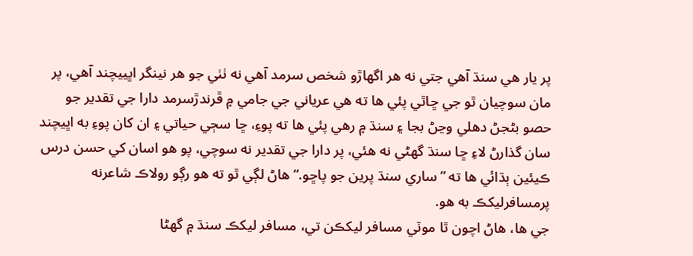پر يار هي سنڌ آهي جتي نه هر اگهاڙو شخص سرمد آهي نه ٺٺي جو هر نينگر اڀييچند آهي، پر مان سوچيان ٿو جي ڇاٿي پئي ها ته هي عرياني جي جامي ۾ ڦرندڙسرمد دارا جي تقدير جو حصو بڻجڻ دهلي وڃڻ بجا ۽ سنڌ ۾ رهي پئي ها ته پوءِ، ڇا سڄي حياتي ۽ ان کان پوءِ به اڀيچند سان گذارڻ لاءِ ڇا سنڌ گهڻي نه هئي، پر دارا جي تقدير نه سوچي، پو هو اسان کي حسن درس ڪيئين ٻڌائي ها ته ”ساري سنڌ پرين جو پاڇو.“ هاڻ لڳي ٿو ته هو رڳو رولاڪ شاعرنه پرمسافرليکڪ به هو.
جي ها، هاڻ اچون ٿا موٽي مسافر ليکڪن تي، مسافر ليکڪ سنڌ ۾ گهڻا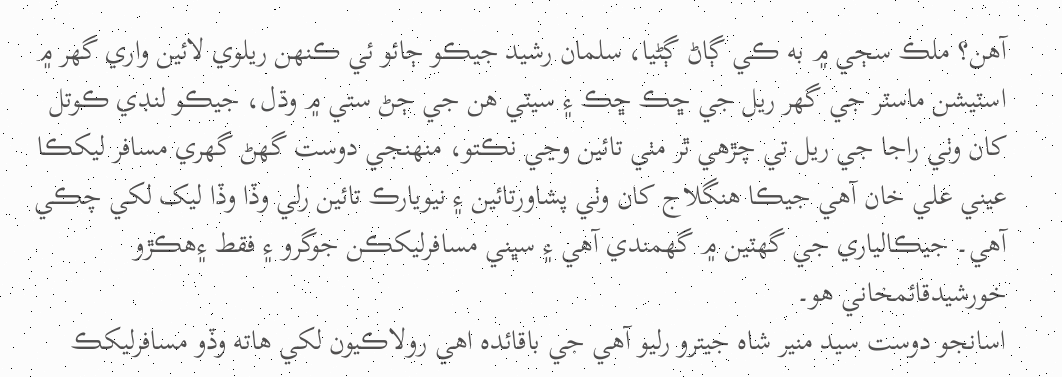آهن؟ ملڪ سڄي ۾ به ڪي ڳاڻ ڳڻيا، سلمان رشيد جيڪو ڄائو ئي ڪنهن ريلوي لائين واري گهر ۾ اسٽيشن ماسٽر جي گهر ريل جي ڇڪ ڇڪ ۽ سيٽي هن جي ڄڻ ستي ۾ وڌل، جيڪو لنڊي ڪوتل کان وٺي راجا جي ريل تي چڙهي ٿر مٺي تائين وڃي نڪتو، منهنجي دوست گهڻ گهري مسافر ليکڪا عيني علي خان آهي جيڪا هنگلاج کان وٺي پشاورتائين ۽ نيويارڪ تائين رلي وڏا وڏا ليک لکي چڪي آهي۔ جيڪالياري جي گهٽين ۾ گهمندي آهي ۽ سڀني مسافرليکڪن جوگرو ۽ فقط ۽هڪڙو خورشيدقائمخاني هو۔
اسانجو دوست سيد منير شاه جيترو رليو آهي جي باقائده اهي رولاڪيون لکي هاته وڏو مسافرليکڪ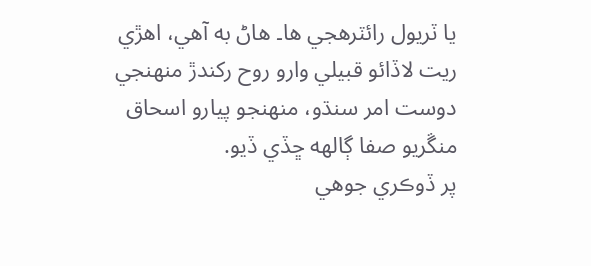يا ٽريول رائٽرهجي ها۔ هاڻ به آهي، اهڙي ريت لاڏائو قبيلي وارو روح رکندڙ منهنجي دوست امر سنڌو، منهنجو پيارو اسحاق منڱريو صفا ڳالهه ڇڏي ڏيو.
پر ڏوڪري جوهي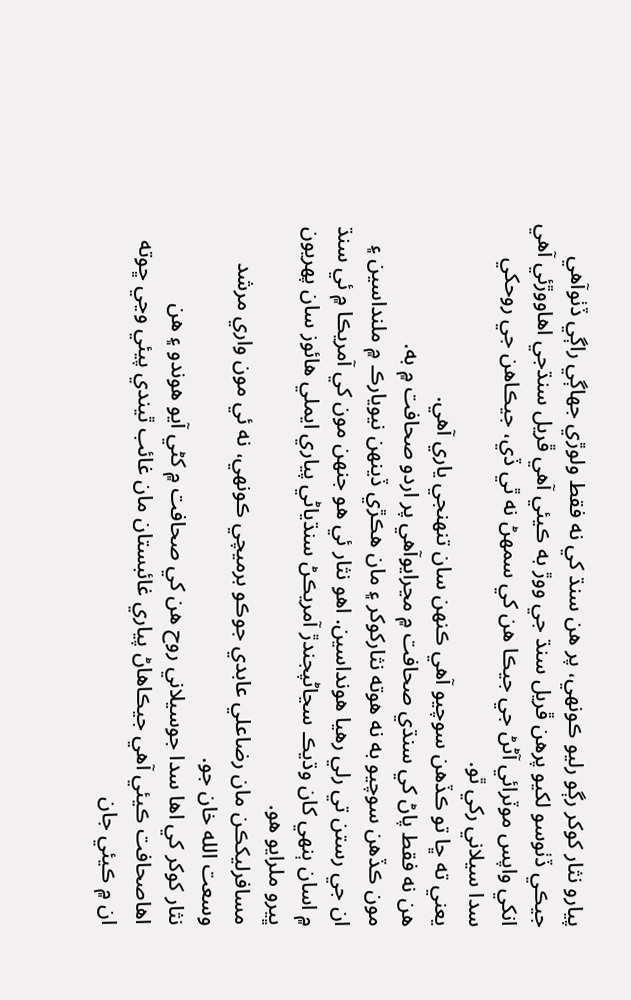پيارو نثار کوکر رڳو رليو ڪونهي، پر هن سنڌ کي نه فقط ولوڙي جهاڳي راڳي ڏٺوآهي جيڪي ڏٺوسو لکيو پرهن ڦريل سنڌ جي ووڙ به ڪيئي آهي ڦريل سنڌجي اهاووڙئي آهي انکي واپس موٽرائي آڻڻ جي جيڪا هن کي سمهڻ نه ٿي ڏي، جيڪاهن جي روحکي سدا سيلاني رکي ٿو.
يعني ته ڇا تو ڪڏهن سوچيو آهي ڪنهن سان تنهنجي ياري آهي.
هن نه فقط پاڻ کي سنڌي صحافت ۾ مڃرايوآهي پر اردو صحافت ۾ به.
مون ڪڏهن سوچيو به نه هوته نثارکوکر ۽ مان هڪڙي ڏينهن نيويارڪ ۾ ملنداسين ۽ ان جي رستن تي رلي رهيا هونداسين. اهو نثار ئي هو جنهن مون کي آمريڪا ۾ ئي سنڌ ۾ اسان ٻنهي کان وڌيڪ سڃاڻپجندڙ آمريڪڻ سنڌياڻي پياري ايملي هائوز سان پهريون ڀيرو ملرايو هو.
مسافرليکڪن مان رضاعلي عابدي جوڪو برميچي ڪونهي، نه ئي مون واري مرشد وسعت الله خان جو.
نثار کوکر کي اها سدا جوسيلاني روح هن کي صحافت ۾ کڻي آيو هوندو ۽ هن اهاصحافت ڪيئي آهي جيڪاهاڻ پياري غائبستان مان غائب ٿيندي پيئي وڃي ڇوته ان ۾ ڪيئي جان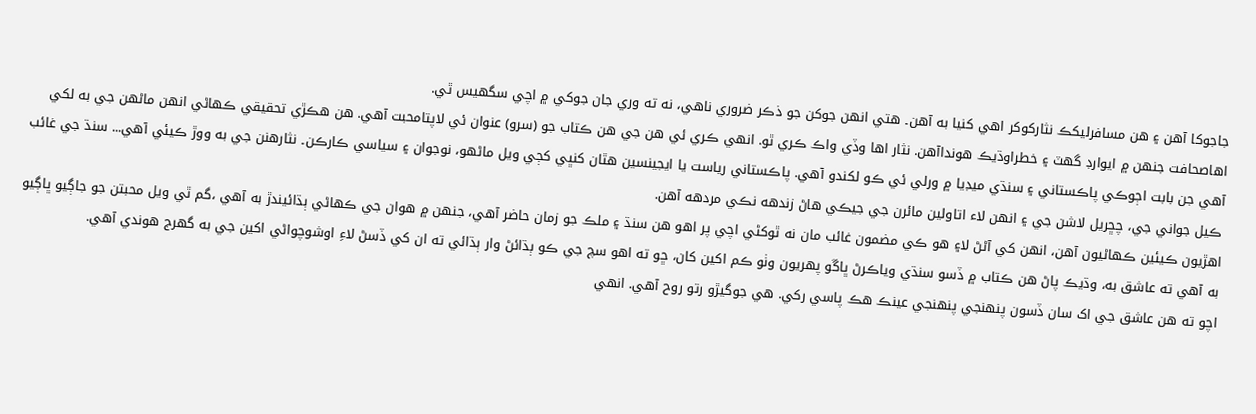جاجوکا آهن ۽ هن مسافرليکڪ نثارکوکر اهي کنيا به آهن۔ هتي انهن جوکن جو ذڪر ضروري ناهي، نه ته وري جان جوکي ۾ اچي سگهيس ٿي.
اهاصحافت جنهن ۾ ايوارڊ گهٽ ۽ خطراوڌيڪ هونداآهن. نثار اها وڏي واڪ ڪري ٿو. انهي ڪري ئي هن جي هن ڪتاب جو (سرو) عنوان ئي لاپتامحبت آهي. هن هڪڙي تحقيقي ڪهاڻي انهن ماڻهن جي به لکي آهي جن بابت اڄوڪي پاڪستاني ۽ سنڌي ميڊيا ۾ ورلي ئي ڪو لکندو آهي. پاڪستاني رياست يا ايجينسين هٿان کنڀي کڄي ويل ماڻهو، نوجوان ۽ سياسي ڪارڪن۔ نثارهنن جي به ووڙ ڪيئي آهي... سنڌ جي غائب ڪيل جواني جي، چڇريل لاشن جي ۽ انهن لاء اتاولين مائرن جي جيڪي هاڻ زندهه نڪي مردهه آهن.
اهڙيون ڪيئين ڪهاڻيون آهن، انهن کي آڻڻ لا۽ هو ڪي مضمون غائب مان نه ٿوکڻي اچي پر اهو هن سنڌ ۽ ملڪ جو زمان حاضر آهي، جنهن ۾ هوان جي ڪهاڻي ٻڌائيندڙ به آهي ،گم ٿي ويل محبتن جو جاڳيو ڀاڳيو به آهي ته عاشق به، وڌيڪ پاڻ هن ڪتاب ۾ ڏسو سنڌي وياڪرڻ ڀاڱو پهريون وٺو ڪم اکين کان، ڇو ته اهو سچ جي ڪو ٻڌائڻ وار ٻڌائي ته ان کي ڏسڻ لاءِ اوشوچواڻي اکين جي به گهرج هوندي آهي.
اچو ته هن عاشق جي اک سان ڏسون پنهنجي پنهنجي عينڪ هڪ پاسي رکي. هي جوگيڙو رتو روح آهي. انهي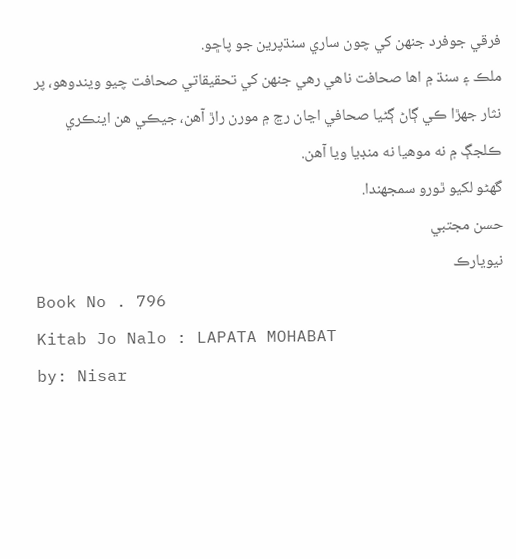فرقي جوفرد جنهن کي چون ساري سنڌپرين جو پاڇو.
ملڪ ۽ سنڌ ۾ اها صحافت ناهي رهي جنهن کي تحقيقاتي صحافت چيو ويندوهو، پر نثار جهڙا ڪي ڳاڻ ڳڻيا صحافي اڃان رڃ ۾ مورن راڙ آهن، جيڪي هن اينڪري ڪلجڳ ۾ نه موهيا نه منڊيا ويا آهن.
گهڻو لکيو ٿورو سمجهندا.
حسن مجتبي
نيويارڪ
Book No . 796
Kitab Jo Nalo : LAPATA MOHABAT
by: Nisar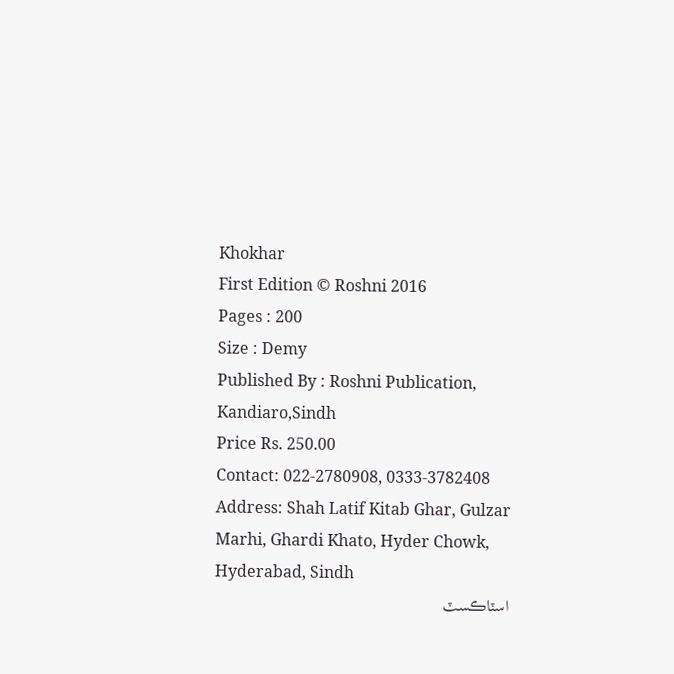Khokhar
First Edition © Roshni 2016
Pages : 200
Size : Demy
Published By : Roshni Publication, Kandiaro,Sindh
Price Rs. 250.00
Contact: 022-2780908, 0333-3782408
Address: Shah Latif Kitab Ghar, Gulzar Marhi, Ghardi Khato, Hyder Chowk, Hyderabad, Sindh
اسٽاڪسٽ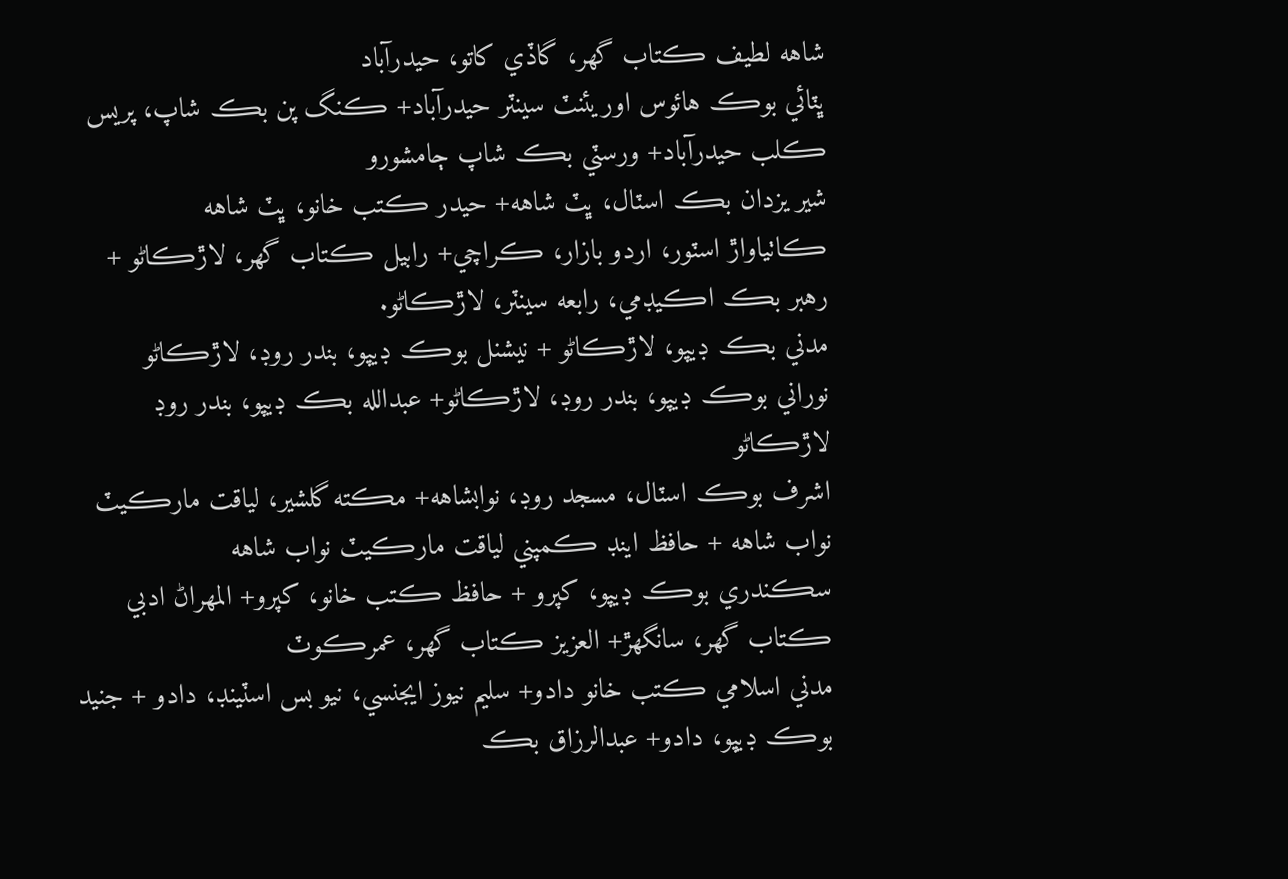شاهه لطيف ڪتاب گهر، گاڏي کاتو، حيدرآباد
ڀٽائي بوڪ هائوس اوريئنٽ سينٽر حيدرآباد+ ڪنگ پن بڪ شاپ، پريس ڪلب حيدرآباد+ ورسٽي بڪ شاپ ڄامشورو
شير يزدان بڪ اسٽال، ڀٽ شاهه+ حيدر ڪتب خانو، ڀٽ شاهه
ڪاٺياواڙ اسٽور، اردو بازار، ڪراچي+ رابيل ڪتاب گهر، لاڙڪاڻو + رهبر بڪ اڪيڊمي، رابعه سينٽر، لاڙڪاڻو.
مدني بڪ ڊيپو، لاڙڪاڻو + نيشنل بوڪ ڊيپو، بندر روڊ، لاڙڪاڻو
نوراني بوڪ ڊيپو، بندر روڊ، لاڙڪاڻو+ عبدالله بڪ ڊيپو، بندر روڊ لاڙڪاڻو
اشرف بوڪ اسٽال، مسجد روڊ، نوابشاهه+ مڪته گلشير، لياقت مارڪيٽ نواب شاهه + حافظ اينڊ ڪمپني لياقت مارڪيٽ نواب شاهه
سڪندري بوڪ ڊيپو، کپرو + حافظ ڪتب خانو، کپرو+ المهراڻ ادبي ڪتاب گهر، سانگهڙ+ العزيز ڪتاب گهر، عمرڪوٽ
مدني اسلامي ڪتب خانو دادو+ سليم نيوز ايجنسي، نيو بس اسٽينڊ، دادو + جنيد بوڪ ڊيپو، دادو+ عبدالرزاق بڪ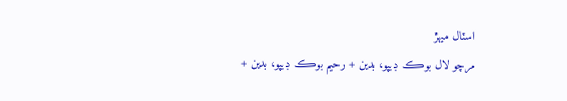اسٽال ميهڙ
مرچو لال بوڪ ڊيپو، بدين + رحيم بوڪ ڊيپو، بدين +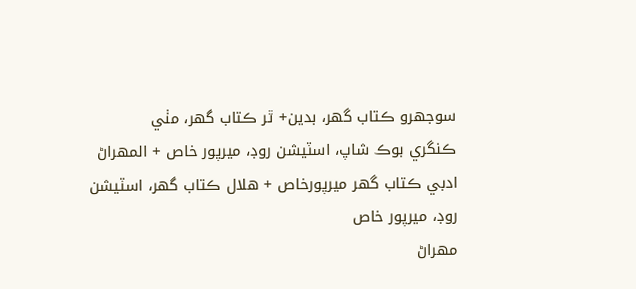سوجهرو ڪتاب گهر، بدين+ ٿر ڪتاب گهر، مٺي
ڪنگري بوڪ شاپ، اسٽيشن روڊ، ميرپور خاص + المهراڻ ادبي ڪتاب گهر ميرپورخاص + هلال ڪتاب گهر، اسٽيشن روڊ، ميرپور خاص
مهراڻ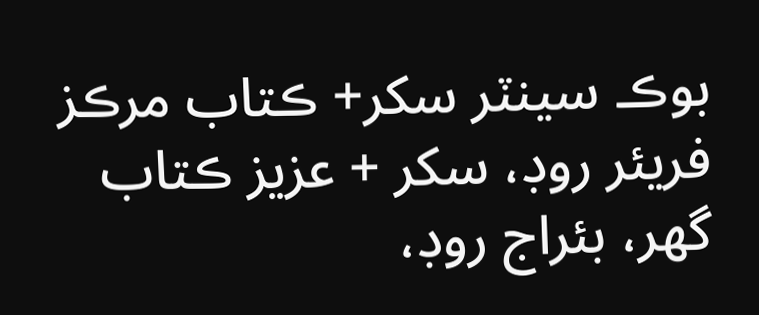بوڪ سينٽر سکر+ ڪتاب مرڪز فريئر روڊ، سکر + عزيز ڪتاب گهر، بئراج روڊ،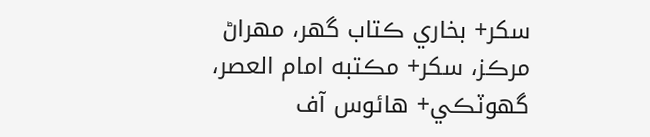سکر+ بخاري ڪتاب گهر، مهراڻ مرڪز، سکر+ مڪتبه امام العصر، گهوٽڪي+ هائوس آف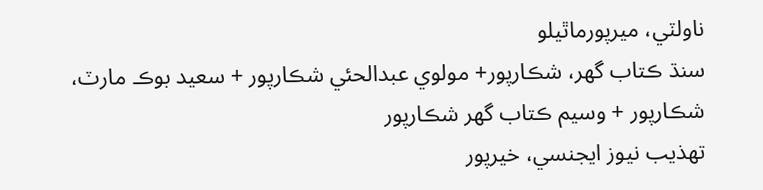ناولٽي، ميرپورماٿيلو
سنڌ ڪتاب گهر، شڪارپور+ مولوي عبدالحئي شڪارپور + سعيد بوڪ مارٽ، شڪارپور + وسيم ڪتاب گهر شڪارپور
تهذيب نيوز ايجنسي، خيرپور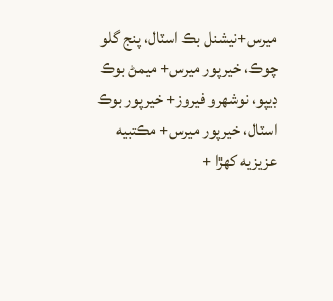ميرس+نيشنل بڪ اسٽال، پنج گلو چوڪ، خيرپور ميرس+ ميمڻ بوڪ ڊيپو، نوشهرو فيروز+ خيرپور بوڪ اسٽال، خيرپور ميرس+ مڪتبيه عزيزيه کهڙا +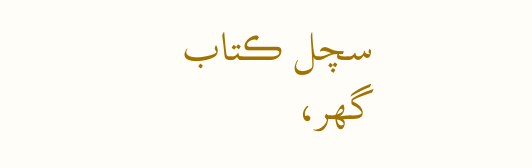سچل ڪتاب گهر،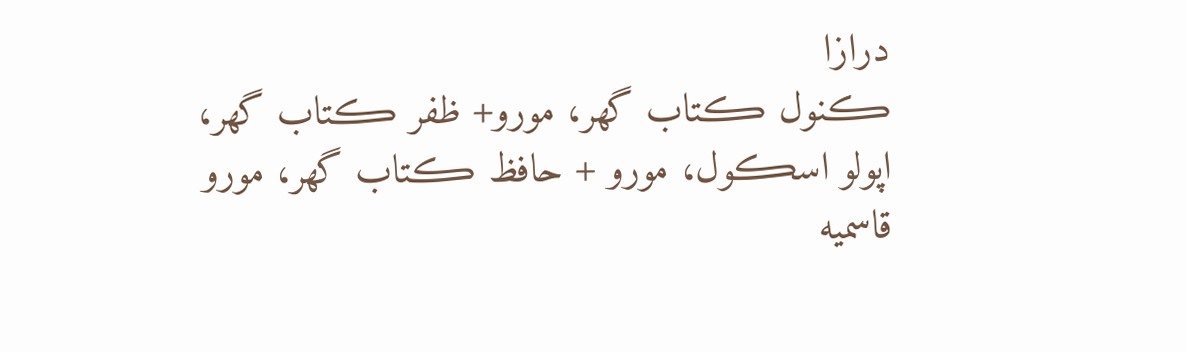درازا
ڪنول ڪتاب گهر، مورو+ ظفر ڪتاب گهر، اپولو اسڪول، مورو + حافظ ڪتاب گهر، مورو
قاسميه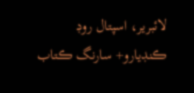لائبرير، اسپتال روڊ ڪنڊيارو+ سارنگ ڪتاب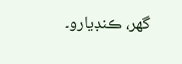گهر، ڪنڊيارو۔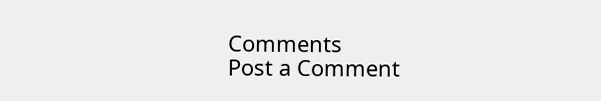Comments
Post a Comment